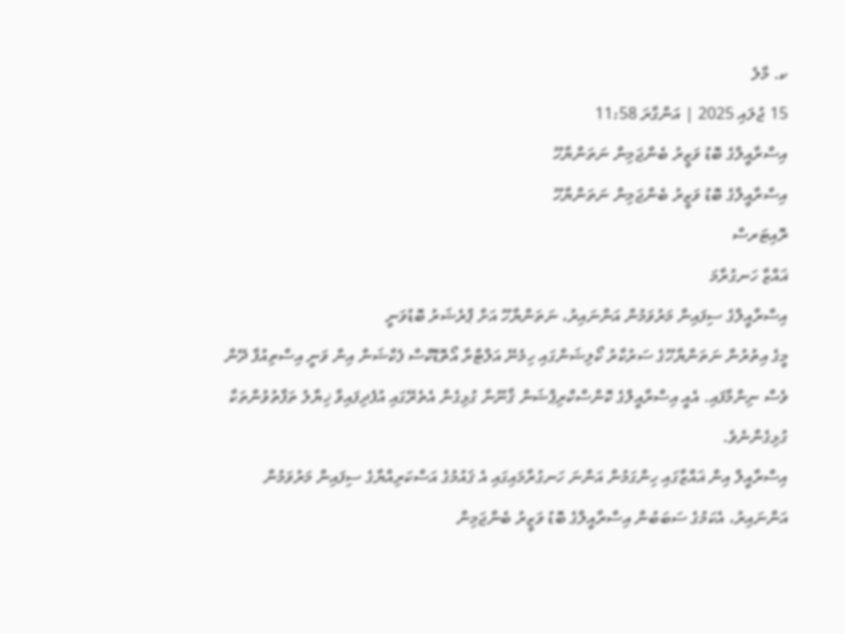ކ. މާލެ
15 ޖުލައި 2025 | އަންގާރަ 11:58
އިސްރާއީލްގެ ބޮޑު ވަޒީރު ބެންޖަމިން ނަތަންޔާހޫ
އިސްރާއީލްގެ ބޮޑު ވަޒީރު ބެންޖަމިން ނަތަންޔާހޫ
ރޮއިޓަރސް
ޣައްޒާ ހަނގުރާމަ
އިސްރާއީލްގެ ސިފައިން މަރުވަމުން އަންނައިރު، ނަތަންޔާހޫ އަށް ޕްރެޝަރު ބޮޑުވަނީ
މީގެ އިތުރުން ނަތަންޔާހޫގެ ސަރުކާރު ކޯލިޝަންގައި ހިމެނޭ އަލްޓްރާ އޯތޮޑޮކްސް ފެކްޝަން އިން ވަނީ އިސްތިއުފާ ދޭން ވެސް ނިންމާފައި. އެއީ އިސްރާއީލްގެ ކޮންސްކްރިޕްޝަން ޤާނޫނާ ގުޅިގެން އެތެރޭގައި އުފެދިފައިވާ ޚިޔާލު ތަފާތުވުންތަކާ ގުޅިގެންނެވެ.
އިސްރާއީލް އިން ޣައްޒާގައި ހިންގަމުން އަންނަ ހަނގުރާމައިގައި އެ ޤައުމުގެ އަސްކަރިއްޔާގެ ސިފައިން މަރުވަމުން އަންނައިރު، އެކަމުގެ ސަބަބުން އިސްރާއީލްގެ ބޮޑު ވަޒީރު ބެންޖަމިން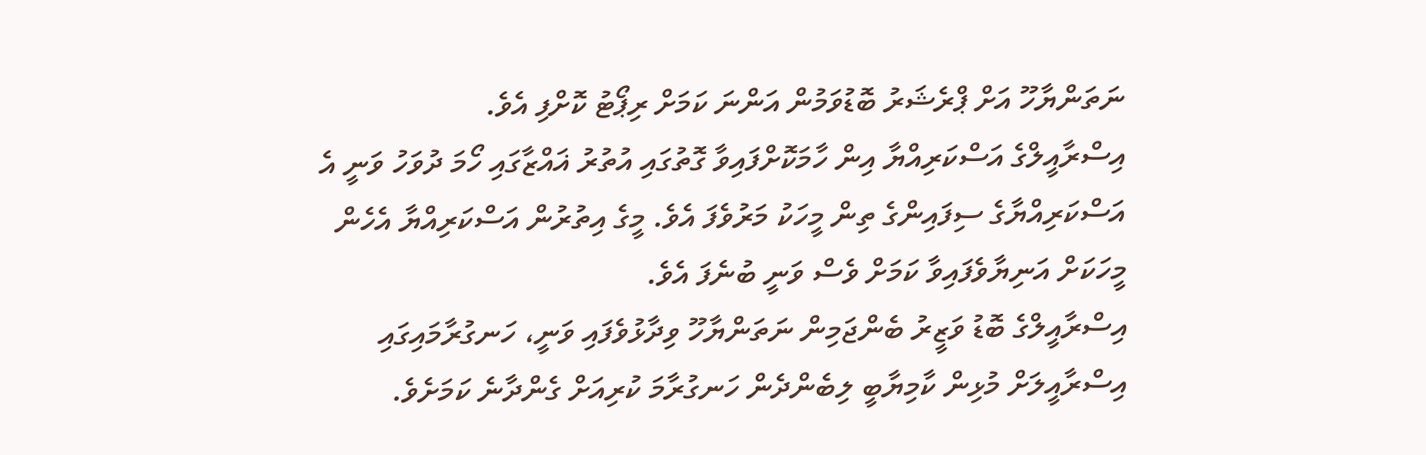ނަތަންޔާހޫ އަށް ޕްރެޝަރު ބޮޑުވަމުން އަންނަ ކަމަށް ރިޕޯޓު ކޮށްފި އެވެ.
އިސްރާއީލްގެ އަސްކަރިއްޔާ އިން ހާމަކޮށްފައިވާ ގޮތުގައި އުތުރު ޣައްޒާގައި ހޯމަ ދުވަހު ވަނީ އެ އަސްކަރިއްޔާގެ ސިފައިންގެ ތިން މީހަކު މަރުވެފަ އެވެ. މީގެ އިތުރުން އަސްކަރިއްޔާ އެހެން މީހަކަށް އަނިޔާވެފައިވާ ކަމަށް ވެސް ވަނީ ބުނެފަ އެވެ.
އިސްރާއީލްގެ ބޮޑު ވަޒީރު ބެންޖަމިން ނަތަންޔާހޫ ވިދާޅުވެފައި ވަނީ، ހަނގުރާމައިގައި އިސްރާއީލަށް މުޅިން ކާމިޔާބީ ލިބެންދެން ހަނގުރާމަ ކުރިއަށް ގެންދާނެ ކަމަށެވެ.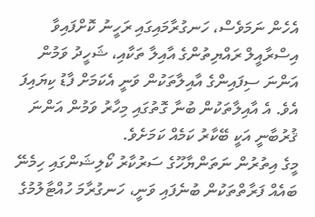އެހެން ނަމަވެސް، ހަނގުރާމައިގައި ރަހީނު ކޮށްފައިވާ އިސްރާއީލް ރައްޔިތުންގެ އާއިލާ ތަކާއި، ޝަހީދު ވަމުން އަންނަ ސިފައިންގެ އާއިލާތަކުން ވަނީ އެކަމަށް ފާޑު ކިޔައިފަ އެވެ. އެ އާއިލާތަކުން ބުނާ ގޮތުގައި މިހާރު ވަމުން އަންނަ ޤުރުބާނީ އަކީ ބޭކާރު ކަމެއް ކަމަށެވެ.
މީގެ އިތުރުން ނަތަންޔާހޫގެ ސަރުކާރު ކޯލިޝަންގައި ހިމެނޭ ބައެއް ފަރާތްތަކުން ބުނެފައި ވަނީ، ހަނގުރާމަ ހުއްޓާލުމުގެ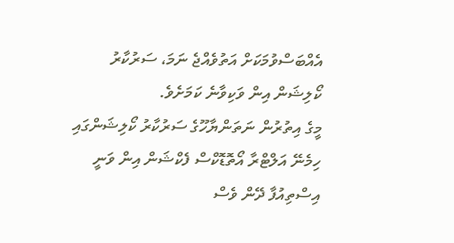އެއްބަސްވުމަކަށް އަތުވެއްޖެ ނަމަ، ސަރުކާރު ކޯލިޝަން އިން ވަކިވާނެ ކަމަށެވެ.
މީގެ އިތުރުން ނަތަންޔާހޫގެ ސަރުކާރު ކޯލިޝަންގައި ހިމެނޭ އަލްޓްރާ އޯތޮޑޮކްސް ފެކްޝަން އިން ވަނީ އިސްތިއުފާ ދޭން ވެސް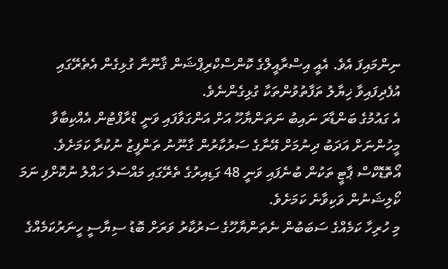ނިންމައިފަ އެވެ. އެއީ އިސްރާއީލްގެ ކޮންސްކްރިޕްޝަން ޤާނޫނާ ގުޅިގެން އެތެރޭގައި އުފެދިފައިވާ ޚިޔާލު ތަފާތުވުންތަކާ ގުޅިގެންނެވެ.
އެ ގައުމުގެ ބަންޑާރަ ނައިބު ނަތަންޔާހޫ އަށް އަންގަވާފައި ވަނީ ޑްރާފްޓުން އެއްކިބާވާ މީހުންނަށް އަދަބު ދިނުމަށް އޭނާގެ ސަރުކާރުން ގާނޫނު ތަންފީޒު ނުކުރާ ކަމަށެވެ. އޯތޮޑޮކްސް ޕާޓީ ތަކުން ބުނެފައި ވަނީ 48 ގަޑިއިރުގެ ތެރޭގައި މައްސަލަ ހައްލު ނުކޮށްފި ނަމަ ކޯލިޝަނުން ވަކިވާނެ ކަމަށެވެ.
މި ހުރިހާ ކަމެއްގެ ސަބަބުން ނެތަންޔާހޫގެ ސަރުކާރު ވަރަށް ބޮޑު ސިޔާސީ ހީނަރުކަމެއްގެ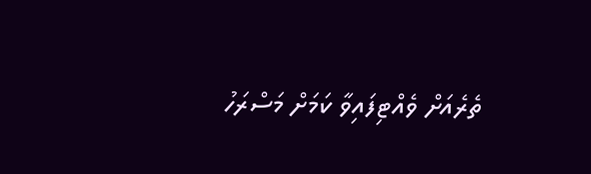ތެރެއަށް ވެއްޓިފައިވާ ކަމަށް މަސްރަހު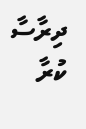ދިރާސާ ކުރާ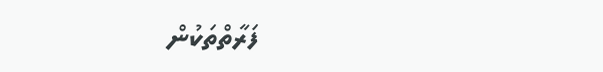ފަރާތްތަކުން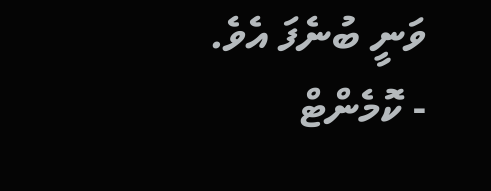ވަނީ ބުނެފަ އެވެ.
- ކޮމެންޓް